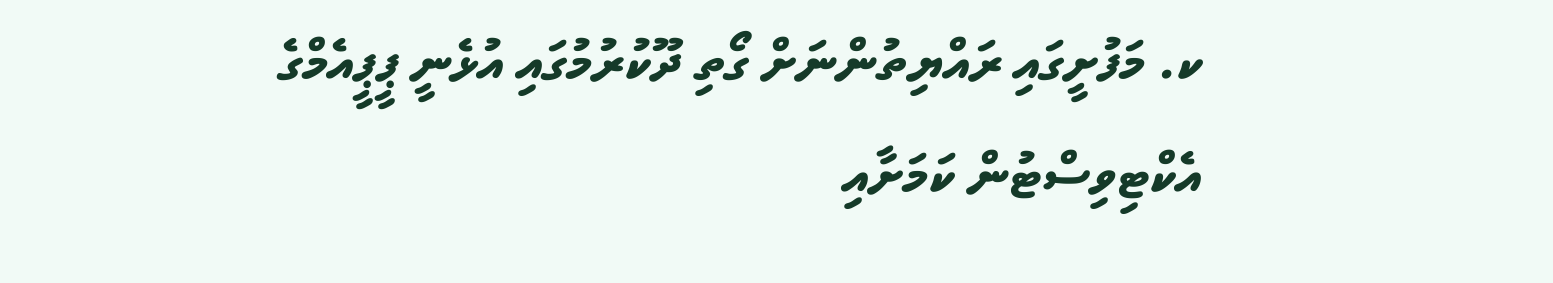ކ. މަފުށީގައި ރައްޔިތުންނަށް ގޯތި ދޫކުރުމުގައި އުޅެނީ ޕީޕީއެމްގެ އެކްޓިވިސްޓުން ކަމަށާއި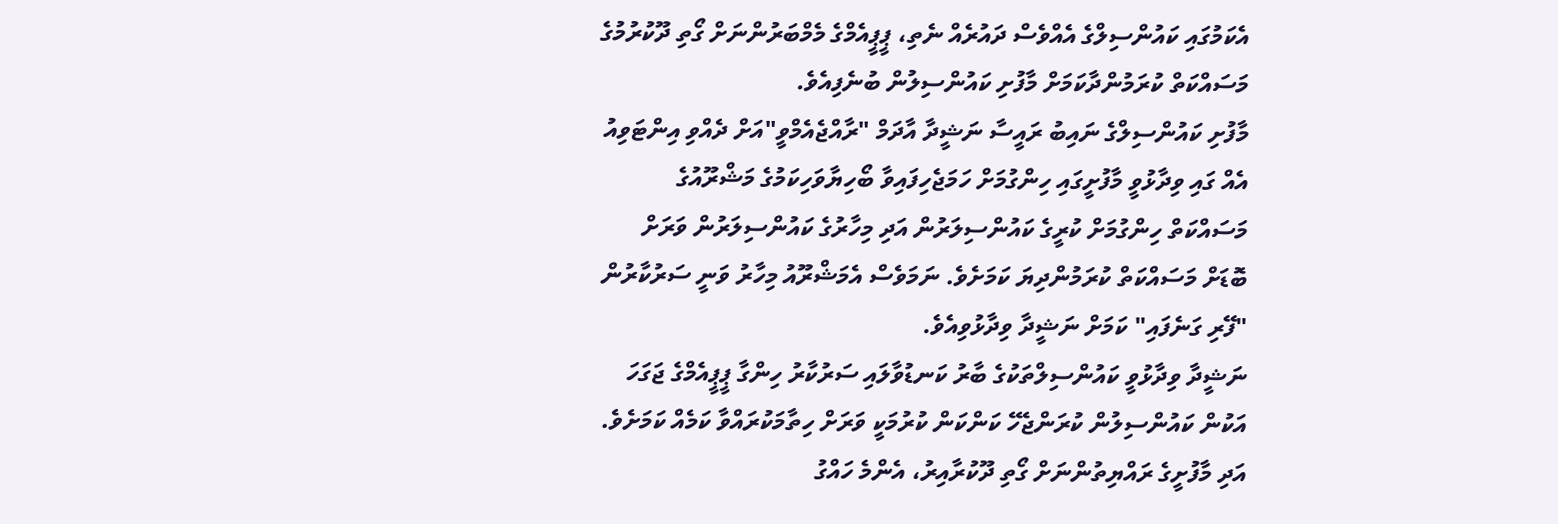އެކަމުގައި ކައުންސިލްގެ އެއްވެސް ދައުރެއް ނެތި، ޕީޕީއެމްގެ މެމްބަރުންނަށް ގޯތި ދޫކުރުމުގެ މަސައްކަތް ކުރަމުންދާކަމަށް މާފުށި ކައުންސިލުން ބުނެފިއެވެ.
މާފުށި ކައުންސިލްގެ ނައިބު ރައީސާ ނަޝީދާ އާދަމް "ރާއްޖެއެމްވީ"އަށް ދެއްވި އިންޓަވިއު އެއް ގައި ވިދާޅުވީ މާފުށީގައި ހިންގުމަށް ހަމަޖެހިފައިވާ ބޯހިޔާވަހިކަމުގެ މަޝްރޫއުގެ މަސައްކަތް ހިންގުމަށް ކުރީގެ ކައުންސިލަރުން އަދި މިހާރުގެ ކައުންސިލަރުން ވަރަށް ބޮޑަށް މަސައްކަތް ކުރަމުންދިޔަ ކަމަށެވެ. ނަމަވެސް އެމަޝްރޫއު މިހާރު ވަނީ ސަރުކާރުން "ފޭރި ގަނެފައި" ކަމަށް ނަޝީދާ ވިދާޅުވިއެވެ.
ނަޝީދާ ވިދާޅުވީ ކައުންސިލްތަކުގެ ބާރު ކަނޑުވާލައި ސަރުކާރު ހިންގާ ޕީޕީއެމްގެ ޖަގަހަ އަކުން ކައުންސިލުން ކުރަންޖެހޭ ކަންކަން ކުރުމަކީ ވަރަށް ހިތާމަކުރައްވާ ކަމެއް ކަމަށެވެ. އަދި މާފުށީގެ ރައްޔިތުންނަށް ގޯތި ދޫކުރާއިރު، އެންމެ ހައްގު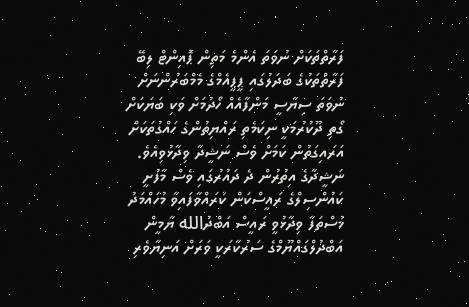ފަރާތްތަކަށް ނުވަތަ އެންމެ މަތިން ޕޮއިންޓް ލިބޭ ފަރާތްތަކުގެ ބަދަލުގައި ޕީޕީއެމްގެ މެމްބަރުންނަށް ނުވަތަ ސިޔާސީ މަންފާއެއް ހޯދުމަށް ވަކި ބަޔަކަށް ގޯތި ދޫކުރުމަކީ ނިކަމެތި ރައްޔިތުންގެ ހައްގުތަކަށް އަރައިގަތުން ކަމަށް ވެސް ނަޝީދާ ވިދާޅުވިއެވެ.
ނަޝީދާގެ އިތުރުން ދެ ދައުރުގައި ވެސް މާފުށީ ކައުންސިލްގެ ރައީސްކަން ކުރައްވާފައިވާ މުހައްމަދު މުސްތަފާ ވިދާޅުވީ ރައީސް އަބްދުالله ޔާމީން އަބްދުލްގައްޔޫމްގެ ސަރުކާރަކީ ވަރަށް އަނިޔާވެރި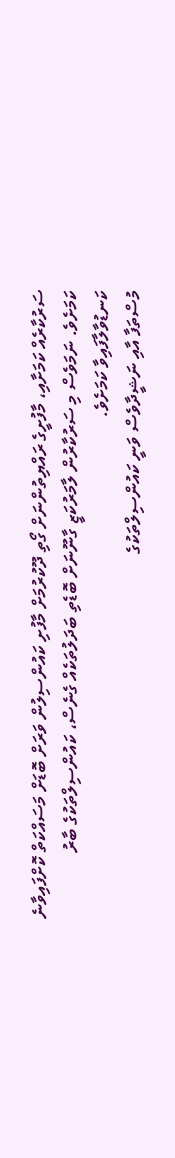ސަރުކާރެއް ކަމަށާއި، މާފުށީގެ ރައްޔިތުންނަށް ގޯތި ދޫކުރުމަށް މާފުށި ކައުންސިލުން ވަރަށް ބޮޑަށް މަސައްކަތް ކޮށްފައިވާނެ ކަމަށެވެ. ނަމަވެސް މި ސަރުކާރުން ލާމަރުކަޒީ ގާނޫނަށް ބޮޑެތި ބަދަލުތަކެއް ގެނެސް، ކައުންސިލްތަކުގެ ބާރު ކަނޑުވާލާފައިވާ ކަމަށެވެ.
މުސްތަފާ އާއި ނަޝީދާވެސް ވަނީ ކައުންސިލްތަކުގެ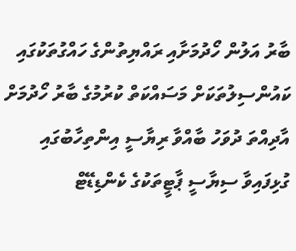ބާރު އަލުން ހޯދުމަށާއި ރައްޔިތުންގެ ހައްގުތަކުގައި ކައުންސިލުތަކަށް މަސައްކަތް ކުރުމުގެ ބާރު ހޯދުމަށް އާދިއްތަ ދުވަހު ބާއްވާ ރިޔާސީ އިންތިހާބުގައި ގުޅިފައިވާ ސިޔާސީ ޕާޓީތަކުގެ ކެންޑިޑޭޓް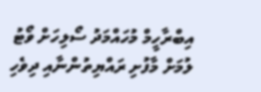އިބްރާހީމް މުހައްމަދު ސޯލިހަށް ވޯޓު ލުމަށް މާފުށި ރައްޔިތުންނާއި ދިވެހި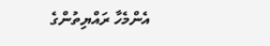އެންމެހާ ރައްޔިތުންގެ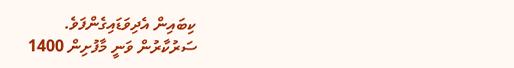ކިބައިން އެދިވަޑައިގެންފަވެ.
ސަރުކާރުން ވަނީ މާފުށިން 1400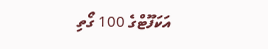އަކަފޫޓްގެ 100 ގޯތި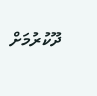ދޫކުރުމަށް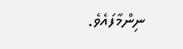ނިންމާފައެވެ.